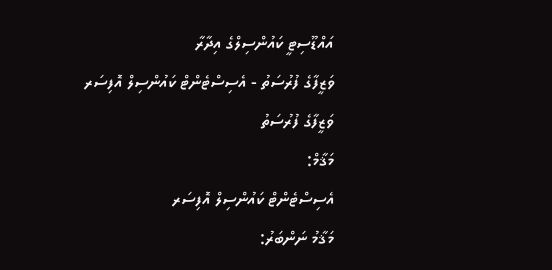އައްޑޫސިޓީ ކައުންސިލްގެ އިދާރާ
ވަޒީފާގެ ފުރުސަތު - އެސިސްޓެންޓް ކައުންސިލް އޮފިސަރ
ވަޒީފާގެ ފުރުސަތު
މަޤާމް:
އެސިސްޓެންޓް ކައުންސިލް އޮފިސަރ
މަޤާމު ނަންބަރު: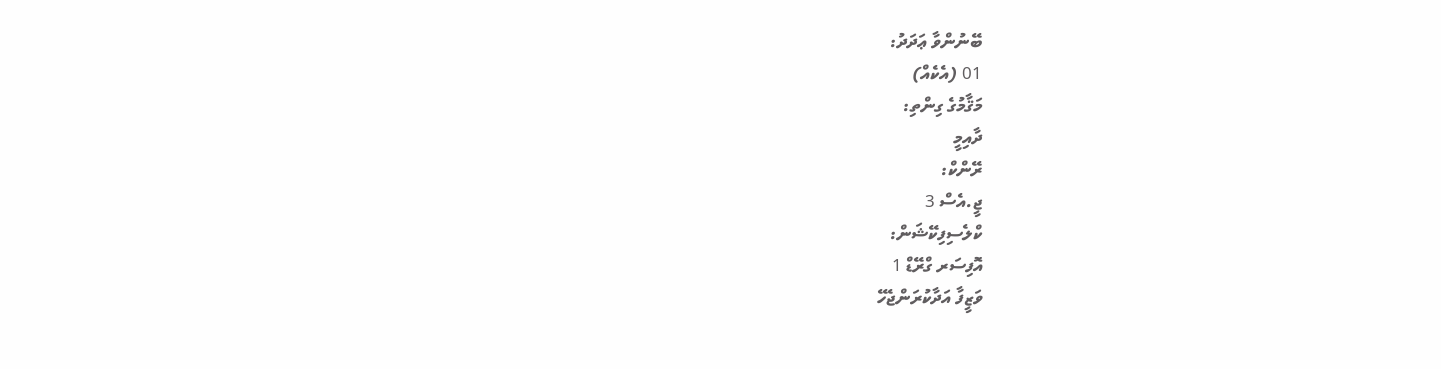ބޭނުންވާ ޢަދަދު:
01 (އެކެއް)
މަޤާމުގެ ގިންތި:
ދާއިމީ
ރޭންކް:
ޖީ.އެސް 3
ކްލެސިފިކޭޝަން:
އޮފިސަރ ގްރޭޑް 1
ވަޒީފާ އަދާކުރަންޖެހޭ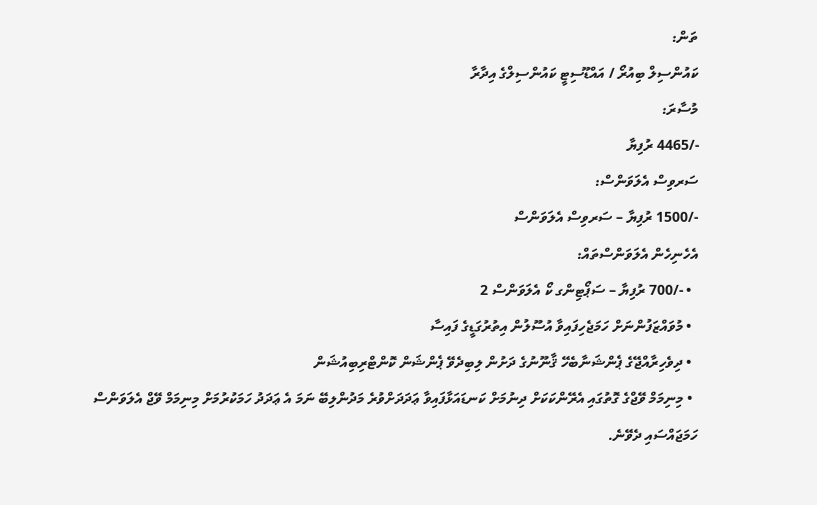ތަން:
ކައުންސިލް ބިއުރޯ / އައްޑޫސިޓީ ކައުންސިލްގެ އިދާރާ
މުސާރަ:
-/4465 ރުފިޔާ
ސަރވިސް އެލަވަންސް:
-/1500 ރުފިޔާ – ސަރވިސް އެލަވަންސް
އެހެނިހެން އެލަވަންސްތައް:
  • -/700 ރުފިޔާ – ސަޕޯޓިންގ ކޯ އެލަވަންސް 2
  • މުވައްޒަފުންނަށް ހަމަޖެހިފައިވާ އުސޫލުން އިތުރުގަޑީގެ ފައިސާ
  • ދިވެހިރާއްޖޭގެ ޕެންޝަނާބެހޭ ޤާނޫނުގެ ދަށުން ލިބިދެވޭ ޕެންޝަން ކޮންޓްރިބިއުޝަން
  • މިނިމަމް ވޭޖްގެ ގޮތުގައި އެރޭންކަކަށް ދިނުމަށް ކަނޑައަޅާފައިވާ ޢަދަދަށްވުރެ މަދުންލިބޭ ނަމަ އެ ޢަދަދު ހަމަކުރުމަށް މިނިމަމް ވޭޖް އެލަވަންސް ހަމަޖައްސައި ދެވޭނެ.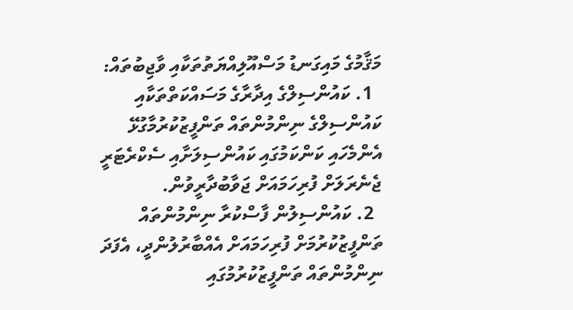މަޤާމުގެ މައިގަނޑު މަސްއޫލިއްޔަތުތަކާއި ވާޖިބުތައް:
  1. ކައުންސިލްގެ އިދާރާގެ މަސައްކަތްތަކާއި ކައުންސިލްގެ ނިންމުންތައް ތަންފީޒުކުރުމާގުޅޭ އެންމެހައި ކަންކަމުގައި ކައުންސިލަށާއި ސެކްރެޓަރީ ޖެނެރަލަށް ފުރިހަމައަށް ޖަވާބުދާރީވުން.
  2. ކައުންސިލުން ފާސްކުރާ ނިންމުންތައް ތަންފީޒުކުރުމަށް ފުރިހަމައަށް އެއްބާރުލުންދީ، އެފަދަ ނިންމުންތައް ތަންފީޒުކުރުމުގައި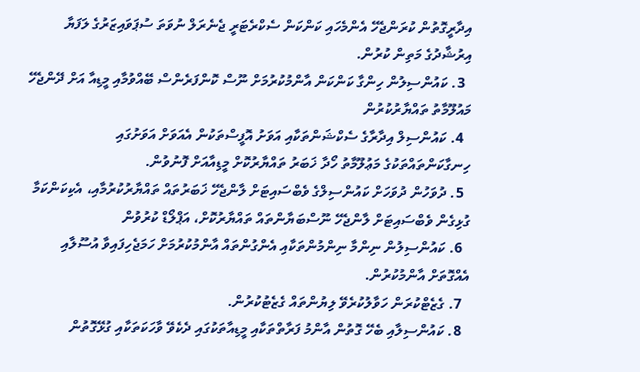އިދާރީގޮތުން ކުރަންޖެހޭ އެންމެހައި ކަންކަން ސެކްރެޓަރީ ޖެނެރަލް ނުވަތަ ސުޕަވައިޒަރުގެ ލަފަޔާ އިރުޝާދުގެ މަތިން ކުރުން.
  3. ކައުންސިލުން ހިންގާ ކަންކަން އާންމުކުރުމަށް ނޫސް ކޮންފަރެންސް ބޭއްވުމާއި މީޑިއާ އަށް ދޭންޖެހޭ މައުލޫމާތު ތައްޔާރުކުރުން
  4. ކައުންސިލް އިދާރާގެ ސެކްޝަންތަކާއި އަވަށު އޮފީސްތަކުން އެއަވަށް އަވަށުގައި ހިނގާކަންތައްތަކުގެ މަޢުލޫމާތު ހޯދާ ޚަބަރު ތައްޔާރުކޮށް މީޑިއާއަށް ފޮނުވުން.
  5. ދުވަހުން ދުވަހަށް ކައުންސިލްގެ ވެބްސައިޓަށް ލާންޖެހޭ ޚަބަރުތައް ތައްޔާރުކުރުމާއި، އެކިކަންކަމާ ގުޅިގެން ވެބްސައިޓަށް ލާންޖެހޭ ނޫސްބަޔާންތައް ތައްޔާރުކޮށް، އަޕްލޯޑް ކުރުވުން
  6. ކައުންސިލުން ނިންމާ ނިންމުންތަކާއި އެންގުންތައް އާންމުކުރުމަށް ހަމަޖެހިފައިވާ އުސޫލާއި އެއްގޮތަށް އާންމުކުރުން.
  7. ގެޒެޓްކުރަން ހަވާލުކުރެވޭ ލިޔުންތައް ގެޒެޓުކުރުން.
  8. ކައުންސިލާއި ބެހޭ ގޮތުން އާންމު ފަރާތްތަކާއި މީޑިއާތަކުގައި ދެކެވޭ ވާހަކަތަކާއި ގުޅޭގޮތުން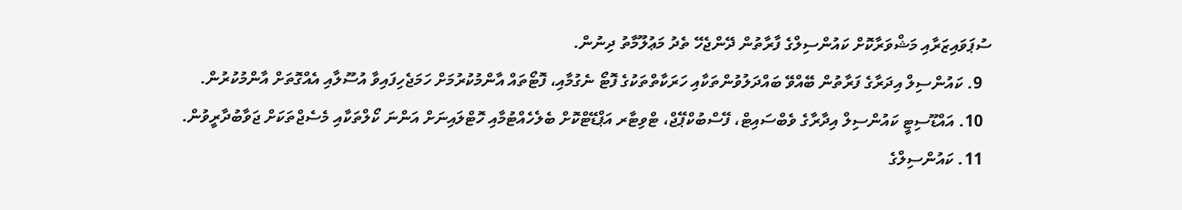ސުޕަވައިޒަރާއި މަޝްވަރާކޮށް ކައުންސިލްގެ ފާރާތުން ދޭންޖެހޭ ތެދު މަޢުލޫމާތު ދިނުން.
  9. ކައުންސިލް އިދަރާގެ ފަރާތުން ބޭއްވޭ ބައްދަލުވުންތަކާއި ހަރަކާތްތަކުގެ ފޮޓޯ ނެގުމާއި، ފޮޓޯތައް އާންމުކުރުމަށް ހަމަޖެހިފައިވާ އުސޫލާއި އެއްގޮތަށް އާންމުކުރުން.
  10. އައްޑޫސިޓީ ކައުންސިލް އިދާރާގެ ވެބްސައިޓް، ފޭސްބުކްޕޭޖް، ޓްވިޓާރ އަޕްޑޭޓްކޮށް ބެލެހެއްޓުމާއި ހޮޓްލައިނަށް އަންނަ ކޯލްތަކާއި މެސެޖްތަކަށް ޖަވާބުދާރީވުން.
  11. ކައުންސިލްގެ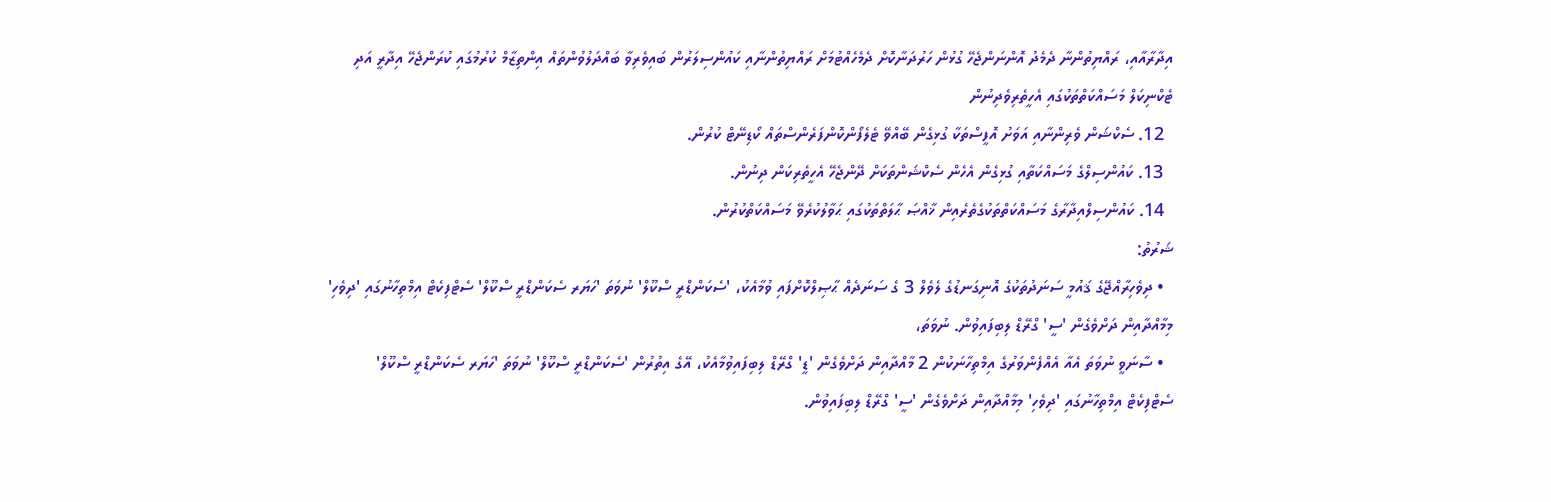އިދާރާއާއި، ރައްޔިތުންނާ ދެމެދު އޮންނަންޖެހޭ ގުޅުން ހަރުދަނާކޮށް ދެމެހެއްޓުމަށް ރައްޔިތުންނާއި ކައުންސިލަރުން ބައިވެރިވާ ބައްދަލުވުންތައް އިންތިޒާމް ކުރުމުގައި ކުރަންޖެހޭ އިދާރީ އަދި ޓެކްނިކަލް މަސައްކަތްތަކުގައި އެހީތެރިވެދިނުން
  12. ސެކްޝަން ވެރިންނާއި އަވަށު އޮފީސްތަކާ ގުޅިގެން ބޭއްވޭ ޓެލެފޯންކޮންފަރެންސްތައް ކޯޑިނޭޓް ކުރުން.
  13. ކައުންސިލްގެ މަސައްކަތާއި ގުޅިގެން އެހެން ސެކްޝަންތަކަށް ދޭންޖެހޭ އެހީތެރިކަން ދިނުން.
  14. ކައުންސިލްއިދާރާގެ މަސައްކަތްތަކުގެތެރެއިން ޚާއްޞަ ޙާލަތްތަކުގައި ޙަވާލުކުރެވޭ މަސައްކަތްކުރުން.
ޝަރުތު:
  • ދިވެހިރާއްޖޭގެ ޤައުމީ ސަނަދުތަކުގެ އޮނިގަނޑުގެ ލެވެލް 3 ގެ ސަނަދެއް ޙާޞިލްކޮށްފައި ވުމާއެކު، 'ސެކަންޑްރީ ސްކޫލް' ނުވަތަ 'ހަޔަރ ސެކަންޑްރީ ސްކޫލް' ސެޓްފިކެޓް އިމްތިހާނުގައި 'ދިވެހި' މިމާއްދާއިން ދަށްވެގެން 'ސީ' ގްރޭޑް ލިބިފައިވުން. ނުވަތަ،
  • ސާނަވީ ނުވަތަ އެއާ އެއްފެންވަރުގެ އިމްތިހާނަކުން 2 މާއްދާއިން ދަށްވެގެން 'ޑީ' ގްރޭޑް ލިބިފައިވުމާއެކު، އޭގެ އިތުރުން 'ސެކަންޑްރީ ސްކޫލް' ނުވަތަ 'ހަޔަރ ސެކަންޑްރީ ސްކޫލް' ސެޓްފިކެޓް އިމްތިހާނުގައި 'ދިވެހި' މިމާއްދާއިން ދަށްވެގެން 'ސީ' ގްރޭޑް ލިބިފައިވުން.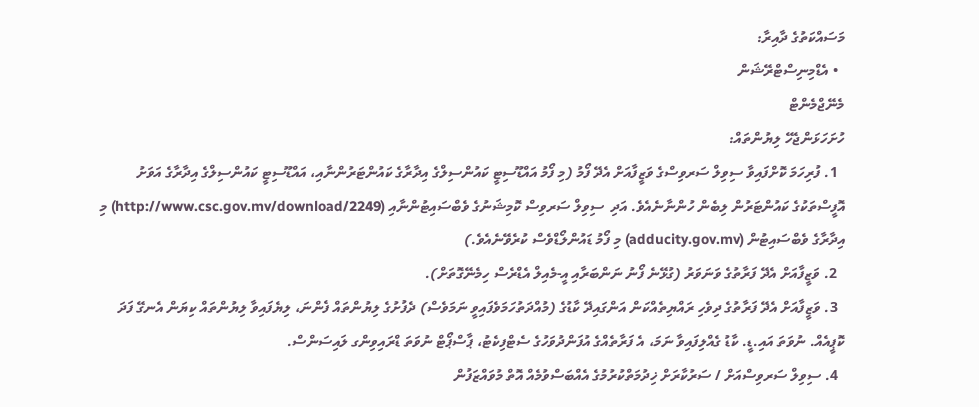މަސައްކަތުގެ ދާއިރާ:
  • އެޑްމިނިސްޓްރޭޝަން
މެނޭޖްމެންޓް
ހުށަހަޅަންޖެހޭ ލިޔުންތައް:
  1. ފުރިހަމަ ކޮށްފައިވާ ސިވިލް ސަރވިސްގެ ވަޒީފާއަށް އެދޭ ފޯމު (މި ފޯމު އައްޑޫސިޓީ ކައުންސިލްގެ އިދާރާގެ ކައުންޓަރުންނާއި، އައްޑޫސިޓީ ކައުންސިލްގެ އިދާރާގެ އަވަށު އޮފީސްތަކުގެ ކައުންޓަރުން ލިބެން ހުންނާނެއެވެ. އަދި  ސިވިލް ސަރވިސް ކޮމިޝަނުގެ ވެބްސައިޓުންނާއި (http://www.csc.gov.mv/download/2249) މި އިދާރާގެ ވެބްސައިޓުން (adducity.gov.mv) މި ފޯމު ޑައުންލޯޑްވެސް ކުރެވޭނެއެވެ.)
  2. ވަޒީފާއަށް އެދޭ ފަރާތުގެ ވަނަވަރު (ގުޅޭނެ ފޯނު ނަންބަރާއި އީ-މެއިލް އެޑްރެސް ހިމެނޭގޮތަށް).
  3. ވަޒީފާއަށް އެދޭ ފަރާތުގެ ދިވެހި ރައްޔިތެއްކަން އަންގައިދޭ ކާޑުގެ (މުއްދަތުހަމަވެފައިވީ ނަމަވެސް) ދެފުށުގެ ލިޔުންތައް ފެންނަ، ލިޔެފައިވާ ލިޔުންތައް ކިޔަން އެނގޭ ފަދަ ކޮޕީއެއް. ނުވަތަ އައި.ޑީ. ކާޑު ގެއްލިފައިވާ ނަމަ، އެ ފަރާތެއްގެ އުފަންދުވަހުގެ ސެޓްފިކެޓު، ޕާސްޕޯޓް ނުވަތަ ޑްރައިވިންގ ލައިސަންސް.
  4. ސިވިލް ސަރވިސްއަށް / ސަރުކާރަށް ޚިދުމަތްކުރުމުގެ އެއްބަސްވުމެއް އޮތް މުވައްޒަފުން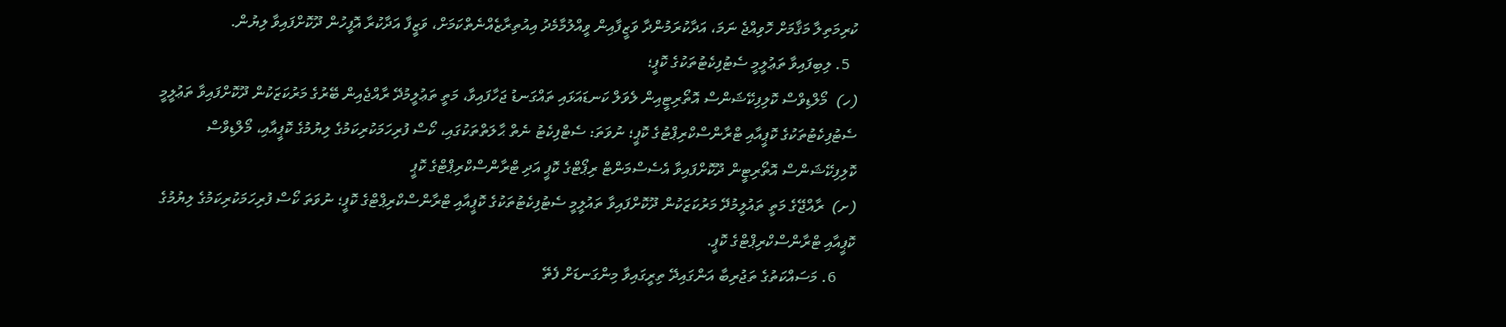ކުރިމަތިލާ މަޤާމަށް ހޮވިއްޖެ ނަމަ، އަދާކުރަމުންދާ ވަޒީފާއިން ވީއްލުމާމެދު އިއުތިރާޒެއްނެތްކަމަށް، ވަޒީފާ އަދާކުރާ އޮފީހުން ދޫކޮށްފައިވާ ލިޔުން.
  5. ލިބިފައިވާ ތަޢުލީމީ ސެޓުފިކެޓުތަކުގެ ކޮޕީ؛
(ހ)  މޯލްޑިވްސް ކޮލިފިކޭޝަންސް އޮތޯރިޓީއިން ލެވަލް ކަނޑައަޅައި ތައްގަނޑު ޖަހާފައިވާ، މަތީ ތަޢުލީމުދޭ ރާއްޖެއިން ބޭރުގެ މަރުކަޒަކުން ދޫކޮށްފައިވާ ތަޢުލީމީ ސެޓުފިކެޓުތަކުގެ ކޮޕީއާއި ޓްރާންސްކްރިޕްޓުގެ ކޮޕީ؛ ނުވަތަ: ސެޓްފިކެޓު ނެތް ޙާލަތްތަކުގައި، ކޯސް ފުރިހަމަކުރިކަމުގެ ލިޔުމުގެ ކޮޕީއާއި، މޯލްޑިވްސް ކޮލިފިކޭޝަންސް އޮތޯރިޓީން ދޫކޮށްފައިވާ އެސެސްމަންޓް ރިޕޯޓްގެ ކޮޕީ އަދި ޓްރާންސްކްރިޕްޓްގެ ކޮޕީ
(ށ)  ރާއްޖޭގެ މަތީ ތައުލީމުދޭ މަރުކަޒަކުން ދޫކޮށްފައިވާ ތައުލީމީ ސެޓުފިކެޓުތަކުގެ ކޮޕީއާއި ޓްރާންސްކްރިޕްޓްގެ ކޮޕީ؛ ނުވަތަ ކޯސް ފުރިހަމަކުރިކަމުގެ ލިޔުމުގެ ކޮޕީއާއި ޓްރާންސްކްރިޕްޓްގެ ކޮޕީ.
     6. މަސައްކަތުގެ ތަޖުރިބާ އަންގައިދޭ ތިރީގައިވާ މިންގަނޑަށް ފެތޭ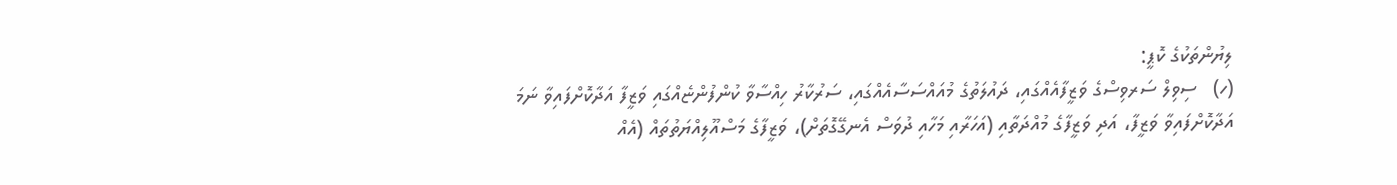ލިޔުންތަކުގެ ކޮޕީ:
(ހ)   ސިވިލް ސަރވިސްގެ ވަޒީފާއެއްގައި، ދައުލަތުގެ މުއައްސަސާއެއްގައި، ސަރުކާރު ހިއްސާވާ ކުންފުންޏެއްގައި ވަޒީފާ އަދާކޮށްފައިވާ ނަމަ އަދާކޮށްފައިވާ ވަޒީފާ، އަދި ވަޒީފާގެ މުއްދަތާއި (އަހަރާއި މަހާއި ދުވަސް އެނގޭގޮތަށް)، ވަޒީފާގެ މަސްއޫލިއްޔަތުތައް (އެއް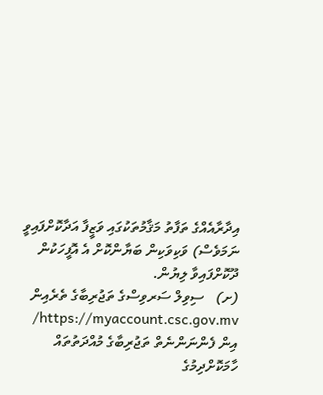އިދާރާއެއްގެ ތަފާތު މަޤާމުތަކުގައި ވަޒީފާ އަދާކޮށްފައިވީ ނަމަވެސް) ވަކިވަކިން ބަޔާންކޮށް އެ އޮފީހަކުން ދޫކޮށްފައިވާ ލިޔުން.
(ށ)   ސިވިލް ސަރވިސްގެ ތަޖުރިބާގެ ތެރެއިން https://myaccount.csc.gov.mv/ އިން ފެންނަންނެތް ތަޖުރިބާގެ މުއްދަތުތައް ހާމަކޮށްދިމުގެ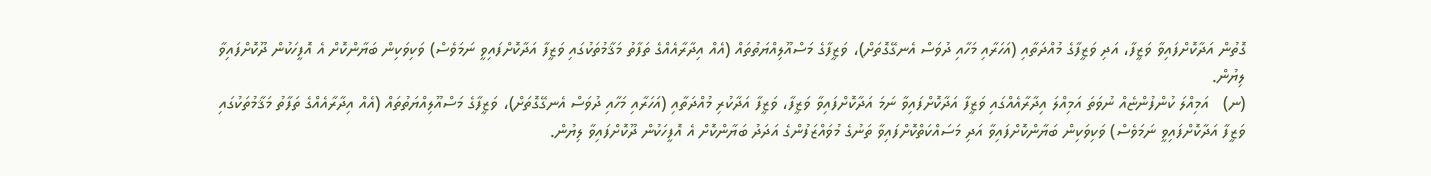ގޮތުން އަދާކޮށްފައިވާ ވަޒީފާ، އަދި ވަޒީފާގެ މުއްދަތާއި (އަހަރާއި މަހާއި ދުވަސް އެނގޭގޮތަށް)، ވަޒީފާގެ މަސްއޫލިއްޔަތުތައް (އެއް އިދާރާއެއްގެ ތަފާތު މަޤާމުތަކުގައި ވަޒީފާ އަދާކޮށްފައިވީ ނަމަވެސް) ވަކިވަކިން ބަޔާންކޮށް އެ އޮފީހަކުން ދޫކޮށްފައިވާ ލިޔުން.
(ނ)   އަމިއްލަ ކުންފުންޏެއް ނުވަތަ އަމިއްލަ އިދާރާއެއްގައި ވަޒީފާ އަދާކޮށްފައިވާ ނަމަ އަދާކޮށްފައިވާ ވަޒީފާ، ވަޒީފާ އަދާކުރި މުއްދަތާއި (އަހަރާއި މަހާއި ދުވަސް އެނގޭގޮތަށް)، ވަޒީފާގެ މަސްއޫލިއްޔަތުތައް (އެއް އިދާރާއެއްގެ ތަފާތު މަޤާމުތަކުގައި ވަޒީފާ އަދާކޮށްފައިވީ ނަމަވެސް) ވަކިވަކިން ބަޔާންކޮށްފައިވާ އަދި މަސައްކަތްކޮށްފައިވާ ތަނުގެ މުވައްޒަފުންގެ އަދަދު ބަޔާންކޮށް އެ އޮފީހަކުން ދޫކޮށްފައިވާ ލިޔުން.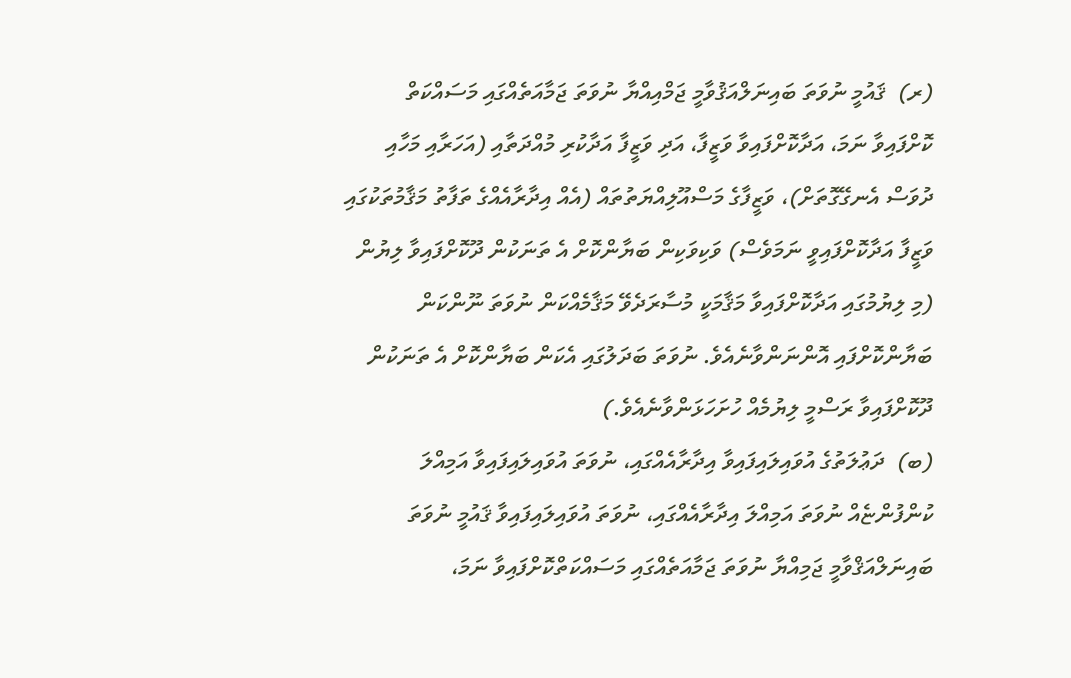(ރ)  ޤައުމީ ނުވަތަ ބައިނަލްއަޤުވާމީ ޖަމްއިއްޔާ ނުވަތަ ޖަމާއަތެއްގައި މަސައްކަތް ކޮށްފައިވާ ނަމަ، އަދާކޮށްފައިވާ ވަޒީފާ، އަދި ވަޒީފާ އަދާކުރި މުއްދަތާއި (އަހަރާއި މަހާއި ދުވަސް އެނގޭގޮތަށް)، ވަޒީފާގެ މަސްއޫލިއްޔަތުތައް (އެއް އިދާރާއެއްގެ ތަފާތު މަޤާމުތަކުގައި ވަޒީފާ އަދާކޮށްފައިވީ ނަމަވެސް) ވަކިވަކިން ބަޔާންކޮށް އެ ތަނަކުން ދޫކޮށްފައިވާ ލިޔުން (މި ލިޔުމުގައި އަދާކޮށްފައިވާ މަޤާމަކީ މުސާރަދެވޭ މަޤާމެއްކަން ނުވަތަ ނޫންކަން ބަޔާންކޮށްފައި އޮންނަންވާނެއެވެ. ނުވަތަ ބަދަލުގައި އެކަން ބަޔާންކޮށް އެ ތަނަކުން ދޫކޮށްފައިވާ ރަސްމީ ލިޔުމެއް ހުށަހަޅަންވާނެއެވެ.)
(ބ)  ދަޢުލަތުގެ އުވައިލައިފައިވާ އިދާރާއެއްގައި، ނުވަތަ އުވައިލައިފައިވާ އަމިއްލަ ކުންފުންޏެއް ނުވަތަ އަމިއްލަ އިދާރާއެއްގައި، ނުވަތަ އުވައިލައިފައިވާ ޤައުމީ ނުވަތަ ބައިނަލްއަޤްވާމީ ޖަމިއްޔާ ނުވަތަ ޖަމާއަތެއްގައި މަސައްކަތްކޮށްފައިވާ ނަމަ،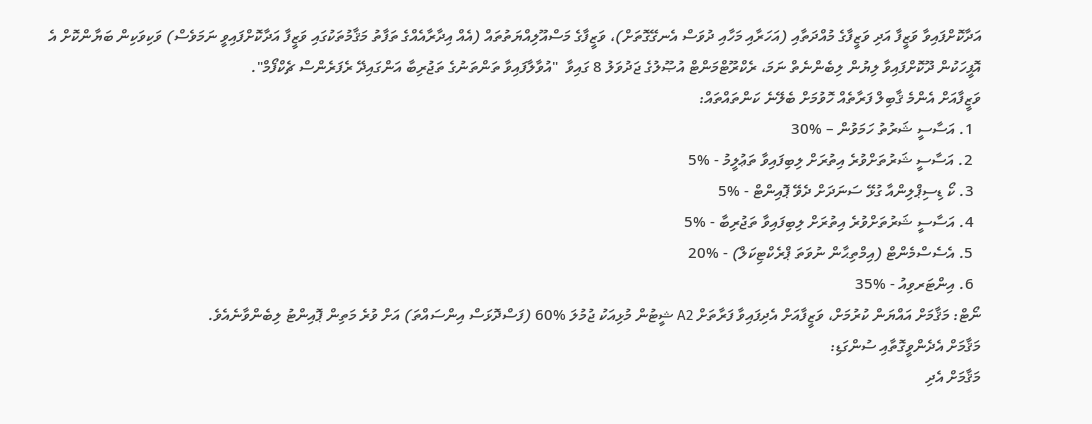އަދާކޮށްފައިވާ ވަޒީފާ އަދި ވަޒީފާގެ މުއްދަތާއި (އަހަރާއި މަހާއި ދުވަސް އެނގޭގޮތަށް)، ވަޒީފާގެ މަސްއޫލިއްޔަތުތައް (އެއް އިދާރާއެއްގެ ތަފާތު މަޤާމުތަކުގައި ވަޒީފާ އަދާކޮށްފައިވީ ނަމަވެސް) ވަކިވަކިން ބަޔާންކޮށް އެ އޮފީހަކުން ދޫކޮށްފައިވާ ލިޔުން ލިބެންނެތް ނަމަ، ރެކްރޫޓްމަންޓް އުޞޫލުގެ ޖަދުވަލު 8 ގައިވާ  "އުވާލާފައިވާ ތަންތަނުގެ ތަޖުރިބާ އަންގައިދޭ ރެފަރެންސް ޗެކްފޯމް".
ވަޒީފާއަށް އެންމެ ޤާބިލް ފަރާތެއް ހޮވުމަށް ބެލޭނެ ކަންތައްތައް:
  1. އަސާސީ ޝަރުތު ހަމަވުން – %30
  2. އަސާސީ ޝަރުތަށްވުރެ އިތުރަށް ލިބިފައިވާ ތަޢުލީމު - %5
  3. ކޯ ޑިސިޕްލިންއާ ގުޅޭ ސަނަދަށް ދެވޭ ޕޮއިންޓް - %5
  4. އަސާސީ ޝަރުތަށްވުރެ އިތުރަށް ލިބިފައިވާ ތަޖުރިބާ - %5
  5. އެސެސްމެންޓް (އިމްތިޙާން ނުވަތަ ޕްރެކްޓިކަލް) - %20
  6. އިންޓަރވިއު - %35
ނޯޓް: މަޤާމަށް އައްޔަން ކުރުމަށް، ވަޒީފާއަށް އެދިފައިވާ ފަރާތަށް A2 ޝީޓުން މުޅިއަކު ޖުމުލަ %60 (ފަސްދޮޅަސް އިންސައްތަ) އަށް ވުރެ މަތިން ޕޮއިންޓު ލިބެންވާނެއެވެ.
މަޤާމަށް އެދެންވީގޮތާއި ސުންގަޑި:
މަޤާމަށް އެދި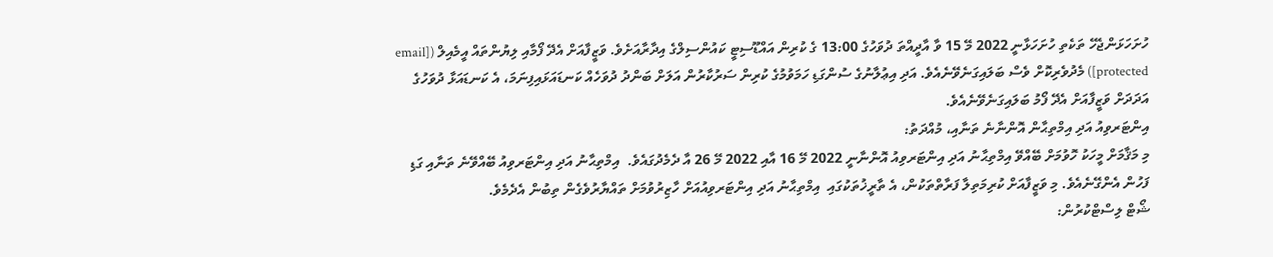ހުށަހަޅަންޖެހޭ ތަކެތި ހުށަހަޅާނީ 2022 މޭ 15 ވާ އާދީއްތަ ދުވަހުގެ 13:00 ގެ ކުރިން އައްޑޫސިޓީ ކައުންސިލްގެ އިދާރާއަށެވެ. ވަޒީފާއަށް އެދޭ ފޯމާއި ލިޔުންތައް އީމެއިލް ([email protected]) މެދުވެރިކޮށް ވެސް ބަލައިގަނެވޭނެއެވެ. އަދި އިޢުލާނުގެ ސުންގަޑި ހަމަވުމުގެ ކުރިން ސަރުކާރުން އަލަށް ބަންދު ދުވަހެއް ކަނޑައަޅައިފިނަމަ، އެ ކަނޑައަޅާ ދުވަހުގެ އަދަދަށް ވަޒީފާއަށް އެދޭ ފޯމު ބަލައިގަނެވޭނެއެވެ.
އިންޓަރވިއު އަދި އިމްތިޙާން އޮންނާނެ ތަނާއި، މުއްދަތު:
މި މަޤާމަށް މީހަކު ހޮވުމަށް ބޭއްވޭ އިމްތިޙާނު އަދި އިންޓަރވިއު އޮންނާނީ 2022 މޭ 16 އާއި 2022 މޭ 26 އާ ދެމެދުގައެވެ.  އިމްތިޙާނު އަދި އިންޓަރވިއު ބޭއްވޭނެ ތަނާއި ގަޑި ފަހުން އެންގޭނެއެވެ. މި ވަޒީފާއަށް ކުރިމަތިލާ ފަރާތްތަކުން، އެ ތާރީޚުތަކުގައި  އިމްތިޙާނު އަދި އިންޓަރވިއުއަށް ހާޒިރުވުމަށް ތައްޔާރުވެގެން ތިބުން އެދެމެވެ.
ޝޯޓް ލިސްޓްކުރުން: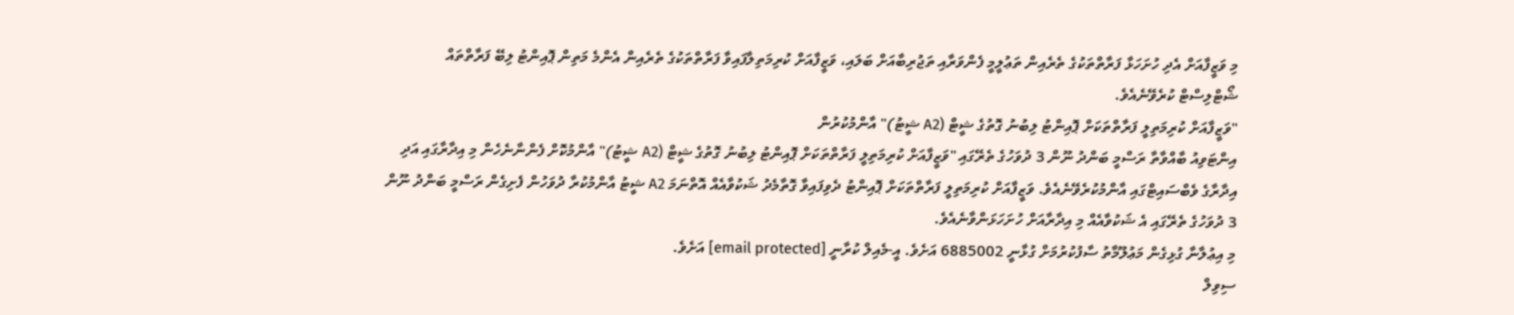މި ވަޒީފާއަށް އެދި ހުށަހަޅާ ފަރާތްތަކުގެ ތެރެއިން ތަޢުލީމީ ފެންވަރާއި ތަޖުރިބާއަށް ބަލައި، ވަޒީފާއަށް ކުރިމަތިލާފައިވާ ފަރާތްތަކުގެ ތެރެއިން އެންމެ މަތިން ޕޮއިންޓު ލިބޭ ފަރާތްތައް ޝޯޓްލިސްޓް ކުރެވޭނެއެވެ.
"ވަޒީފާއަށް ކުރިމަތިލީ ފަރާތްތަކަށް ޕޮއިންޓު ލިބުނު ގޮތުގެ ޝީޓް (A2 ޝީޓު)" އާންމުކުރުން
އިންޓަވިއު ބާއްވާތާ ރަސްމީ ބަންދު ނޫން 3 ދުވަހުގެ ތެރޭގައި "ވަޒީފާއަށް ކުރިމަތިލީ ފަރާތްތަކަށް ޕޮއިންޓު ލިބުނު ގޮތުގެ ޝީޓް (A2 ޝީޓު)" އާންމުކޮށް ފެންނާނެހެން މި އިދާރާގައި އަދި އިދާރާގެ ވެބްސައިޓްގައި އާންމުކުރެވޭނެއެވެ. ވަޒީފާއަށް ކުރިމަތިލީ ފަރާތްތަކަށް ޕޮއިންޓު ދެވިފައިވާ ގޮތާމެދު ޝަކުވާއެއް އޮތްނަމަ A2 ޝީޓު އާންމުކުރާ ދުވަހުން ފެށިގެން ރަސްމީ ބަންދު ނޫން 3 ދުވަހުގެ ތެރޭގައި އެ ޝަކުވާއެއް މި އިދާރާއަށް ހުށަހަޅަންވާނެއެވެ.
މި އިޢުލާނާ ގުޅިގެން މަޢުލޫމާތު ސާފުކުރުމަށް ގުޅާނީ 6885002 އަށެވެ. އީ-މެއިލް ކުރާނީ [email protected] އަށެވެ.
ސިވިލް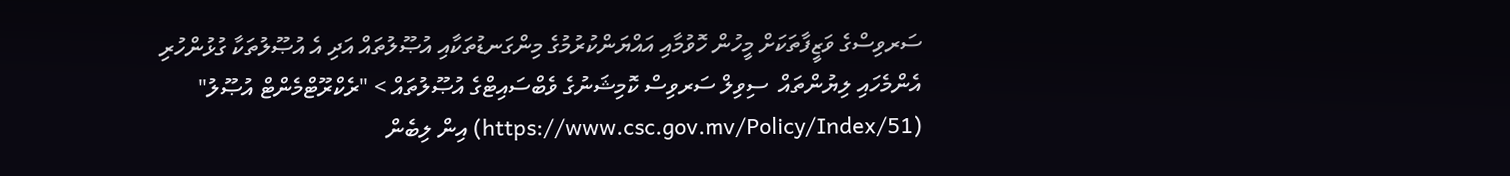ސަރވިސްގެ ވަޒީފާތަކަށް މީހުން ހޮވުމާއި އައްޔަންކުރުމުގެ މިންގަނޑުތަކާއި އުޞޫލުތައް އަދި އެ އުޞޫލުތަކާ ގުޅުންހުރި އެންމެހައި ލިޔުންތައް  ސިވިލް ސަރވިސް ކޮމިޝަނުގެ ވެބްސައިޓްގެ އުޞޫލުތައް > "ރެކްރޫޓްމެންޓް އުޞޫލު" (https://www.csc.gov.mv/Policy/Index/51) އިން ލިބެން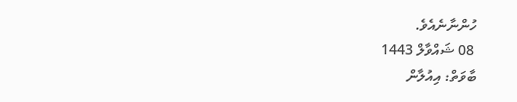ހުންނާނެއެވެ.
 08 ޝައްވާލް 1443
ބާވަތް: އިއުލާން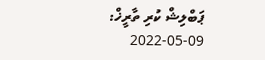ޕަބްލިޝް ކުރި ތާރީޚް: 09-05-2022